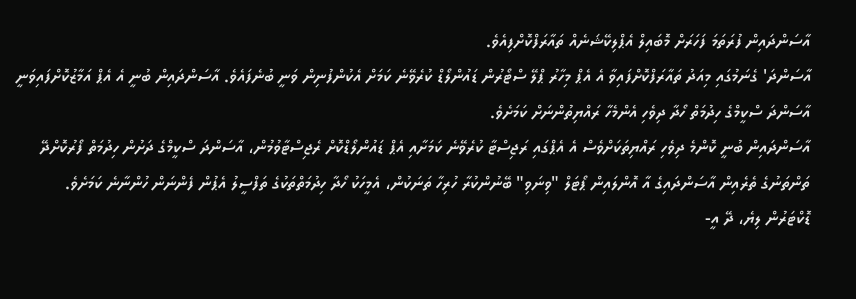އާސަންދައިން ފުރަތަމަ ފަހަރަށް މޮބައިލް އެޕްލިކޭޝަނެއް ތައާރަފްކޮށްފިއެވެ.
އާސަންދަ' ގެނަމުގައި މިއަދު ތައާރަފްކޮށްފައިވާ އެ އެޕް މިހާރު ޕްލޭ ސްޓޯރުން ޑައުންލޯޑް ކުރެވޭނެ ކަމަށް އެކުންފުނިން ވަނީ ބުނެފައެވެ. އާސަންދައިން ބުނީ އެ އެޕް އަމާޒުކޮށްފައިވަނީ އާސަންދަ ސްކީމްގެ ހިދުމަތް ހޯދާ ދިވެހި އެންމެހާ ރައްޔިތުންނަށް ކަމަށެވެ.
އާސަންދައިން ބުނީ ކޮންމެ ދިވެހި ރައްޔިތަކަށްވެސް އެ އެޕްގައި ރަޖިސްޓާ ކުރެވޭނެ ކަމަށާއި އެޕް ޑައުންލޯޑްކޮށް ރެޖިސްޓާވުމުން، އާސަންދަ ސްކީމްގެ ދަށުން ހިދުމަތް ފޯރުކޮށްދޭ ތަންތަނުގެ ތެރެއިން އާސަންދައިގެ އާ އޮންލައިން ޕޯޓަލް "ވިނަވި" ބޭނުންކުރާ ހުރިހާ ތަނަކުން، އެމީހަކު ހޯދާ ހިދުމަތްތަކުގެ ތަފްސީލު އެޕުން ފެންނަން ހުންނާނެ ކަމަށެވެ.
ޑޮކްޓަރުން ލިޔެ، ދޭ އީ-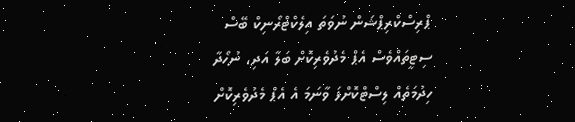ޕްރިސްކްރިޕްޝަން ނުވަތަ އިލެކްޓްރޯނިކް ބޭސް ސިޓީތައްވެސް އެޕް މެދުވެރިކޮށް ބަލާ އަދި، ނުހޯދާ ހިދުމަތެއް ލިސްޓްކޮށްފަ ވާނަމަ އެ އެޕް މެދުވެރިކޮށް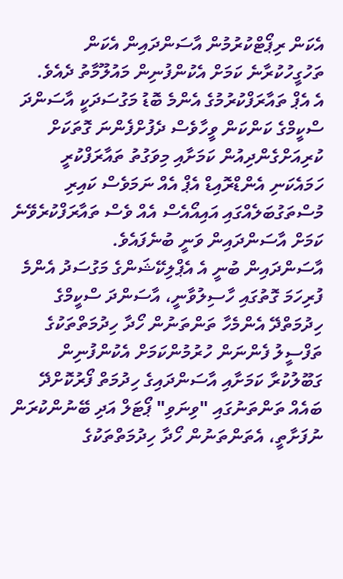އެކަން ރިޕޯޓްކުރުމުން އާސަންދައިން އެކަން ތަހުގީހުކުރާނެ ކަމަށް އެކުންފުނިން މައުލޫމާތު ދެއެވެ.
އެ އެޕް ތައާރަފްކުރުމުގެ އެންމެ ބޮޑު މަގުސަދަކީ އާސަންދަ ސްކީމްގެ ކަންކަން ވީހާވެސް ދެފުށްފެންނަ ގޮތަކަށް ކުރިއަށްގެންދިއުން ކަމަށާއި މިވަގުތު ތައާރަފްކުރީ ހަމައެކަނި އެންޑްރޮއިޑް އެޕް އެއް ނަމަވެސް ކައިރި މުސްތަގުބަލެއްގައި އައިއޯއެސް އެއް ވެސް ތައާރަފްކުރެވޭނެ ކަމަށް އާސަންދައިން ވަނީ ބުނެފައެވެ.
އާސަންދައިން ބުނީ އެ އެޕްލިކޭޝަންގެ މަގުސަދު އެންމެ ފުރިހަމަ ގޮތުގައި ހާސިލުވާނީ، އާސަންދަ ސްކީމްގެ ހިދުމަތްދޭ އެންމެހާ ތަންތަނުން ހޯދާ ހިދުމަތްތަކުގެ ތަފްސީލު ފެންނަން ހުރުމުންކަމަށް އެކުންފުނިން ގަބޫލުކުރާ ކަމަށާއި އާސަންދައިގެ ހިދުމަތް ފޯރުކޮށްދޭ ބައެއް ތަންތަނުގައި "ވިނަވި" ޕޯޓަލް އަދި ބޭނުންކުރަން ނުފަށާތީ، އެތަންތަނުން ހޯދާ ހިދުމަތްތަކުގެ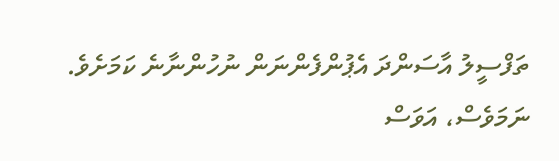ތަފްސީލު އާސަންދަ އެޕުންފެންނަން ނުހުންނާނެ ކަމަށެވެ.
ނަމަވެސް، އަވަސް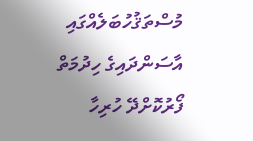މުސްތަޤުހުބަލެއްގައި އާސަންދައިގެ ހިދުމަތް ފޯރުކޮށްދޭ ހުރިހާ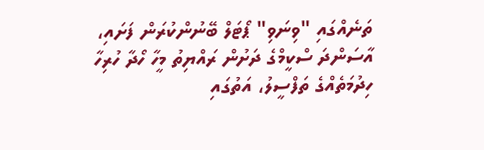ތަނެއްގައި "ވިނަވި" ޕޯޓަލް ބޭނުންކުރަން ފަށައި، އާސަންދަ ސްކީމްގެ ދަށުން ރައްޔިތު މީހާ ހޯދާ ހުރިހާ ހިދުމަތެއްގެ ތަފްސީލު، އަތުގައި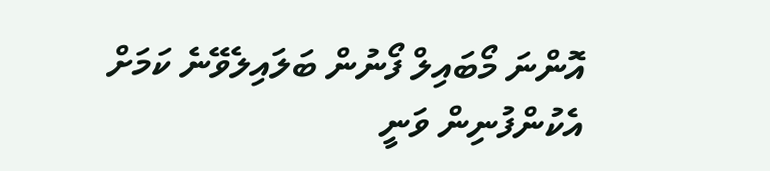އޮންނަ މޯބައިލް ފޯނުން ބަލައިލެވޭނެ ކަމަށް އެކުންފުނިން ވަނީ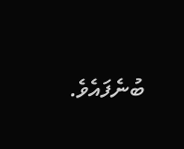ބުނެފައެވެ.